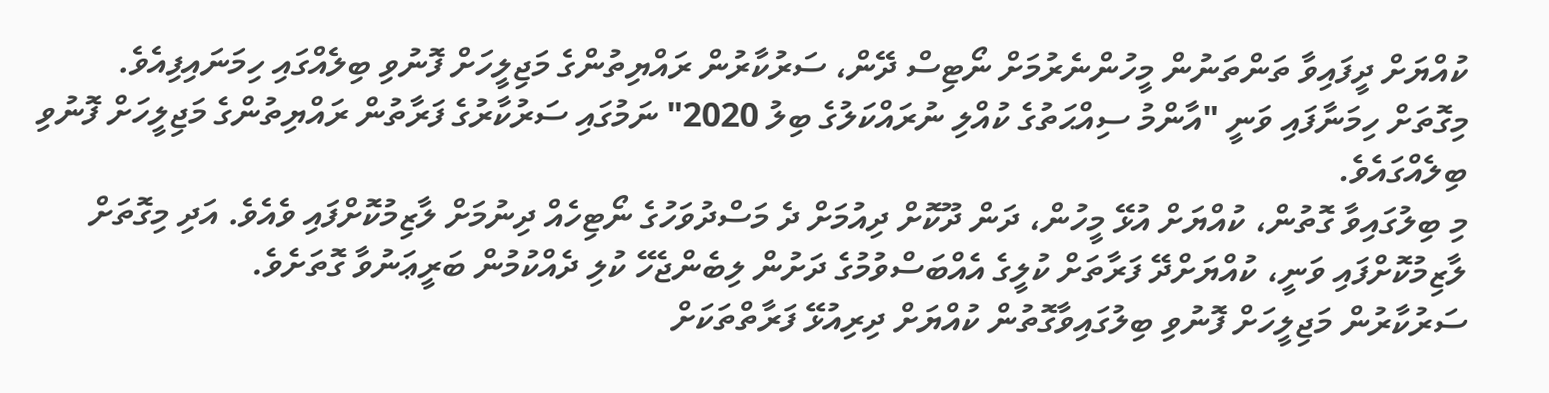ކުއްޔަށް ދީފައިވާ ތަންތަނުން މީހުންނެރުމަށް ނޯޓިސް ދޭން، ސަރުކާރުން ރައްޔިތުންގެ މަޖިލީހަށް ފޮނުވި ބިލެއްގައި ހިމަނައިފިއެވެ.
މިގޮތަށް ހިމަނާފައި ވަނީ "އާންމު ސިއްޙަތުގެ ކުއްލި ނުރައްކަލުގެ ބިލު 2020" ނަމުގައި ސަރުކާރުގެ ފަރާތުން ރައްޔިތުންގެ މަޖިލީހަށް ފޮނުވި ބިލެއްގައެވެ.
މި ބިލުގައިވާ ގޮތުން، ކުއްޔަށް އުޅޭ މީހުން، ދަން ދޫކޮށް ދިއުމަށް ދެ މަސްދުވަހުގެ ނޯޓިހެއް ދިނުމަށް ލާޒިމުކޮށްފައި ވެއެވެ. އަދި މިގޮތަށް ލާޒިމުކޮށްފައި ވަނީ، ކުއްޔަށްދޭ ފަރާތަށް ކުލީގެ އެއްބަސްވުމުގެ ދަށުން ލިބެންޖެހޭ ކުލި ދެއްކުމުން ބަރީޢަނުވާ ގޮތަށެވެ.
ސަރުކާރުން މަޖިލީހަށް ފޮނުވި ބިލުގައިވާގޮތުން ކުއްޔަށް ދިރިއުޅޭ ފަރާތްތަކަށް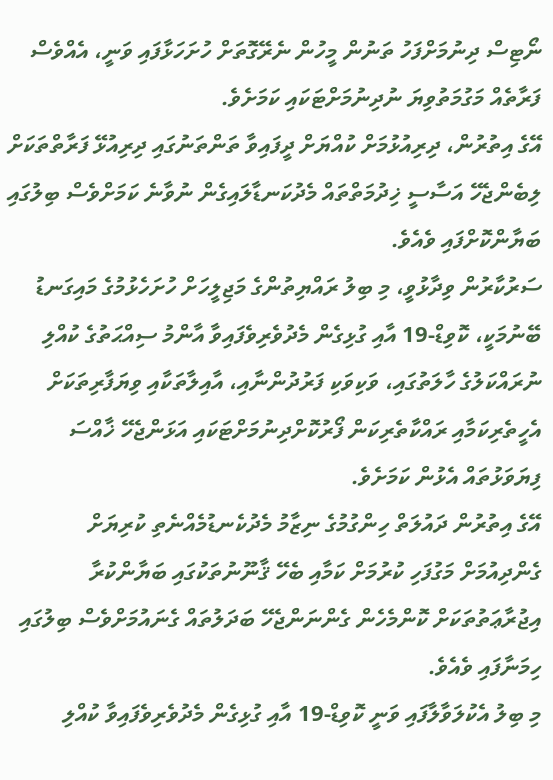ނޯޓިސް ދިނުމަށްފަހު ތަނުން މީހުން ނެރޭގޮތަށް ހުށަހަޅާފައި ވަނީ، އެއްވެސް ފަރާތެއް މަގުމަތުވިޔަ ނުދިނުމަށްޓަކައި ކަމަށެވެ.
އޭގެ އިތުރުން، ދިރިއުޅުމަށް ކުއްޔަށް ދީފައިވާ ތަންތަނުގައި ދިރިއުޅޭ ފަރާތްތަކަށް ލިބެންޖެހޭ އަސާސީ ޚިދުމަތްތައް މެދުކަނޑާލައިގެން ނުވާނެ ކަމަށްވެސް ބިލުގައި ބަޔާންކޮށްފައި ވެއެވެ.
ސަރުކާރުން ވިދާޅުވީ، މި ބިލު ރައްޔިތުންގެ މަޖިލީހަށް ހުށަހެޅުމުގެ މައިގަނޑު ބޭނުމަކީ، ކޮވިޑް-19 އާއި ގުޅިގެން މެދުވެރިވެފައިވާ އާންމު ސިއްޙަތުގެ ކުއްލި ނުރައްކަލުގެ ހާލަތުގައި، ވަކިވަކި ފަރުދުންނާއި، އާއިލާތަކާއި ވިޔަފާރިތަކަށް އެހީތެރިކަމާއި ރައްކާތެރިކަން ފޯރުކޮށްދިނުމަށްޓަކައި އަޅަންޖެހޭ ޚާއްސަ ފިޔަވަޅުތައް އެޅުން ކަމަށެވެ.
އޭގެ އިތުރުން ދައުލަތް ހިންގުމުގެ ނިޒާމު މެދުކެނޑުމެއްނެތި ކުރިޔަށް ގެންދިއުމަށް މަގުފަހި ކުރުމަށް ކަމާއި ބެހޭ ޤާނޫނުތަކުގައި ބަޔާންކުރާ އިޖުރާޢަތުތަކަށް ކޮންމެހެން ގެންނަންޖެހޭ ބަދަލުތައް ގެނައުމަށްވެސް ބިލުގައި ހިމަނާފައި ވެއެވެ.
މި ބިލު އެކުލަވާލާފައި ވަނީ ކޮވިޑް-19 އާއި ގުޅިގެން މެދުވެރިވެފައިވާ ކުއްލި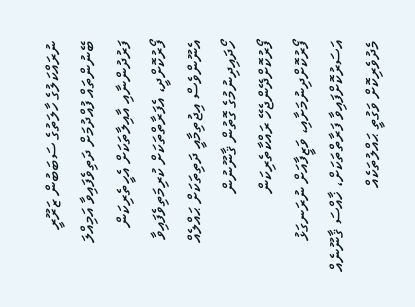ނުރައްކަލުގެ ހާލަތުގެ ސަބަބުން ޒަރޫރީ ބޭނުންތައް ފުއްދުމަށް ދަތިވެފައިވާ އަމިއްލަ ފަރުދުންނާއި އާއިލާތަކަށް އެހީތެރިކަން ފޯރުކޮށްދީ، އެފަރާތްތަކަށް ކުރިމަތިވެފައިވާ އެނޫންވެސް އިޖުތިމާއީ ދަތިތަކަށް ޙައްލެއް ހޯދައިދިނުމުގެ ގޮތުން ޤާނޫނުން ފޯރުކޮށްދޭންޖެހޭ ރައްކާތެރިކަން ފޯރުކޮށްދިނުމަށާއި، ވަޒީފާއަށް ނުރަނގަޅު އަސަރުކޮށްފައިވާ ފަރާތްތަކަށް، ޚާއްސަ ޤާނޫނެއް މެދުވެރިކޮށް ވަގުތީ ޙައްލުތަކެއް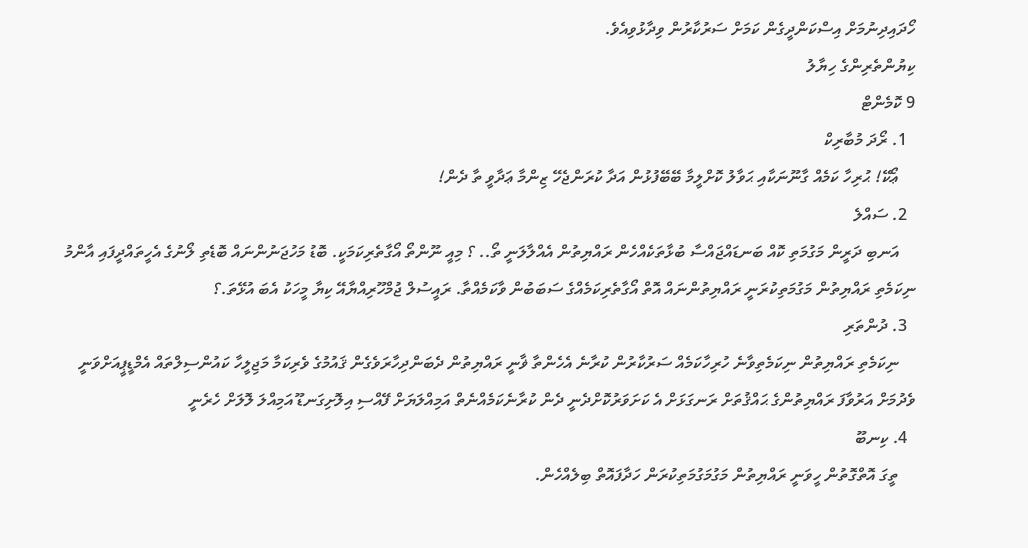ހޯދައިދިނުމަށް އިސްކަންދީގެން ކަމަށް ސަރުކާރުން ވިދާޅުވިއެވެ.
ކިޔުންތެރިންގެ ހިޔާލު
9 ކޮމެންޓް
  1. ރޯދަ މުބާރިކް
    ޢޯކޭ! ޙުރިހާ ކަމެއް ގާނޫނަކާއި ޙަވާލު ކޮށްލީމާ ބޭބޭފުޅުން އަދާ ކުރަންޖެހޭ ޒިންމާ ޢަދާވީ ތާ ދެން!
  2. ސައްލެ
    އަނބި ދަރީން މަގުމަތި ކޮއް ބަނޑައްޖައްސާ ބުޅާތަކެއްހެން ރައްޔިތުން އެއްލާލަނީ ތޯ.. ؟ މިއީ ނޫންތޯ އޯގާތެރިކަމަކީ. ބޮޑު މަހުޖަނުންނައް ބޮޑެތި ލޯނުގެ އެހީތައްދީފައި އާންމު ނިކަމެތި ރައްޔިތުން މަގުމަތިކުރަނީ ރައްޔިތުންނައް އޮތް އޯގާތެރިކަމެއްގެ ސަބަބުން ވާކަމެއްތާ. ރައީސުލް ޖުމްހޫރިއްޔާއޭ ކިޔާ މީހަކު އެބަ އުޅޭތަ.؟
  3. ދުންތަރި
    ނިކަމެތި ރައްޔިތުން ނިކަމެތިވާނެ ހުރިހާކަމެއް ސަރުކާރުން ކުރާނެ އެހެންތާ ޥާނީ ރައްޔިތުން ދެބަންދިހާރަވެގެން ޤައުމުގެ ވެރިކަމާ މަޖިލީހާ ކައުންސިލްތައް އެމްޑީޕީއަށްވަނީ ވެދުމަށް އަރުވާފަ ރައްޔިތުންގެ ޙައްޤުތަށް ރަނގަޅަށް އެ ކަށަވަރުކޮށްދެނީ ދެން ކުރާނެކަމެއްނެތް އަމިއްލަޔަށް ފޭއްސި އިލޮށިގަނޑޫ އަމިއްލަ ލޮލަށް ހެރެނީ
  4. ކިނބޫ
    ތީގަ އޮތްގޮތުން ހީވަނީ ރައްޔިތުން މަގުމަގުމަތިކުރަން ހަދާފައޮތް ބިލެއްހެން.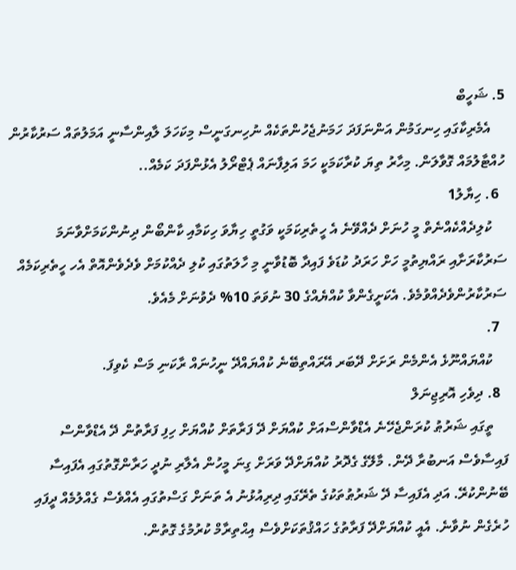5. ޝަހީބް
    އެމެރިކާގައި ހިނގަމުން އަންނަފަދަ ހަމަނުޖެހުންތަކެއް ނުހިނގަނީސް މިކަހަލަ ލާއިންސާނީ އަމަލުތައް ސަރުކާރުން ހުއްޓާލުމައް ގޮވާލަން. މިހާރު ތިޔަ ކުރާކަމަކީ ހަމަ އަލިފާނައް ޕެޓްރޯލު އެޅުންފަދަ ކަމެއް..
  6. ހިޔާލު1
    ކުލިދެއްކެއްނެތް މީ ހުނަށް ދެއްވޭނެ އެ ހީތެރިކަމަކީ ވަގުތީ ހިޔާވަ ހިކަމާއި ކާންބޯން ދިނުންކަމަށްވާނަމަ ސަރުކާރަށާއި ރައްޔިތުމީ ހަށް ހަރަދު ކުޑަވެ ފައިދާ ބޮޑުވާނީ މި ހާލަތުގައި ކުލި ދެއްކުމަށް ވެދެވެންއޮތް އެހ ހީތެރިކަމެއް ސަރުކާރުންވެދެއްވުމެވެ. އެކަށީގެންވާ ކުއްޔެއްގެ 30 ނުވަތަ 10% ދެވުނަށް މެއެވެ.
  7.
    ކުއްޔައްނޫޅެ އެންމެން ރަށަށް ދޭބަރ އޭރައްތިބޭނެ ކުއްޔައްދޭ ނީހުނައް ރާކަނި މަސް ކެވިފަ.
  8. ދިވެހި އޮރިޖިނަލް
    ތީގައި ޝަރުޠު ކުރަންޖެހޭނެ އެޑްވާންސްއަށް ކުއްޔަށް ދޭ ފަރާތަށް ކުއްޔަށް ހިފި ފަރާތުން ދޭ އެޑްވާންސް ފައިސާވެސް އަނބުރާ ދޭން. މާލޭގެ ގެދޮރު ކުއްޔަށްދޭ ވަރަށް ގިނަ މީހުން އެލާރި ނުދީ ހަރާންގޮތުގައި އެފައިސާ ބޭނުންކުރޭ. އަދި އެފައިސާ ދޭ ޝަރުޠުތަކުގެ ތެރޭގައި ދިރިއުޅުނު އެ ތަނަށް ގަސްތުގައި އެއްވެސް ގެއްލުމެއް ދީފައި ހުރެގެން ނުވާނެ. އެއީ ކުއްޔަށްދޭ ފަރާތުގެ ހައްޤުތަކަށްވެސް އިޙްތިރާމް ކުރުމުގެ ގޮތުން.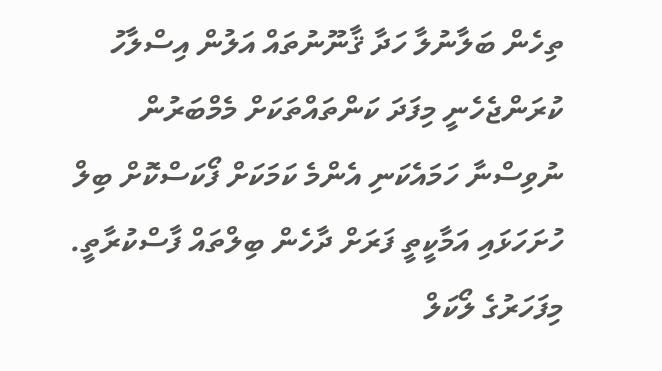ތިހެން ބަލާނުލާ ހަދާ ޤާނޫނުތައް އަލުން އިސްލާހު ކުރަންޖެހެނީ މިފަދަ ކަންތައްތަކަށް މެމްބަރުން ނުވިސްނާ ހަމައެކަނި އެންމެ ކަމަކަށް ފޯކަސްކޮށް ބިލް ހުށަހަޅައި އަމާކީތީ ފަރަށް ދާހެން ބިލްތައް ފާސްކުރާތީ. މިފަހަރުގެ ލޯކަލް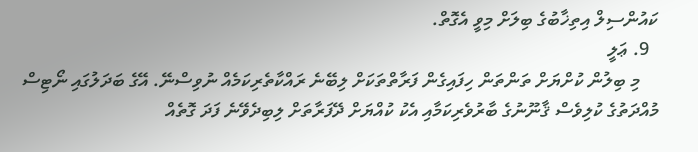ކައުންސިލް އިތިޚާބުގެ ބިލަށް މިވީ އެގޮތް.
  9. ޢަލީ
    މި ބިލުން ކުށްޔަށް ތަންތަން ހިފައިގެން ފަރާތްތަކަށް ލިބޭނެ ރައްކާތެރިކަމެއް ނުވިސްނޭ. އޭގެ ބަދަލުގައި ނޯޓިސް މުއްދަތުގެ ކުލިވެސް ޤާނޫނުގެ ބާރުވެރިކަމާއި އެކު ކުއްޔަށް ދޭފަރާތަށް ލިބިދެވޭނެ ފަދަ ގޮތެއް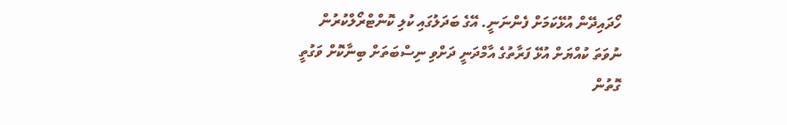ހޯދައިދޭން އުޅޭކަމަށް ފެންނަނީ. އޭގެ ބަދަލުގައި ކުލި ކޮންޓްރޯލްކުރުން ނުވަތަ ކުއްޔަށް އުޅޭ ފަރާތުގެ އާމްދަނީ ދަށްވި ނިސްބަތަށް ބިނާކޮށް ވަގުތީ ގޮތުން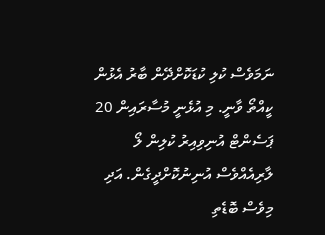ނަމަވެސް ކުލި ކުޑަކޮށްދޭން ބާރު އެޅުން ކީއްތޯ ވާނީ. މި އުޅެނީ މުސާރައިން 20 ޕަސެންޓް އުނިވިއިރު ކުލިން ލޯ ލާރިއެއްވެސް އުނިނުކޮށްދީގެން. އަދި މިވެސް ބޮޑެތި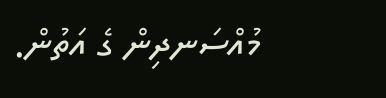މުއްސަނދިން ގެ އަތުން.